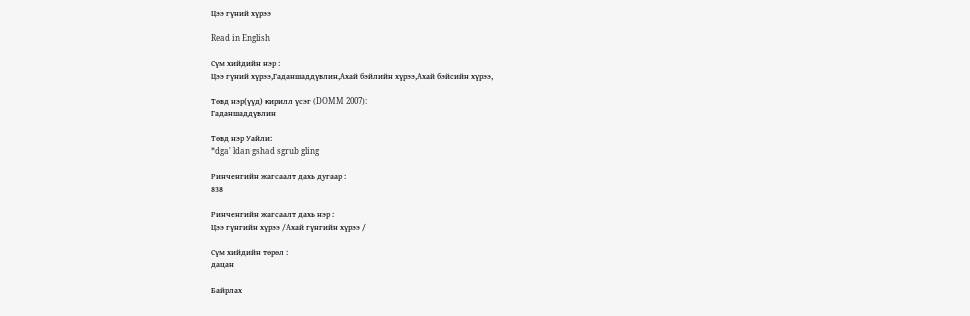Цээ гүний хүрээ

Read in English

Сүм хийдийн нэр :
Цээ гүний хүрээ,Гаданшаддүвлин,Ахай бэйлийн хүрээ,Ахай бэйсийн хүрээ,

Төвд нэр(үүд) кирилл үсэг (DOMM 2007):
Гаданшаддүвлин

Төвд нэр Уайли:
*dga' ldan gshad sgrub gling

Ринченгийн жагсаалт дахь дугаар :
838

Ринченгийн жагсаалт дахь нэр :
Цээ гүнгийн хүрээ /Ахай гүнгийн хүрээ /

Сүм хийдийн төрөл :
дацан

Байрлах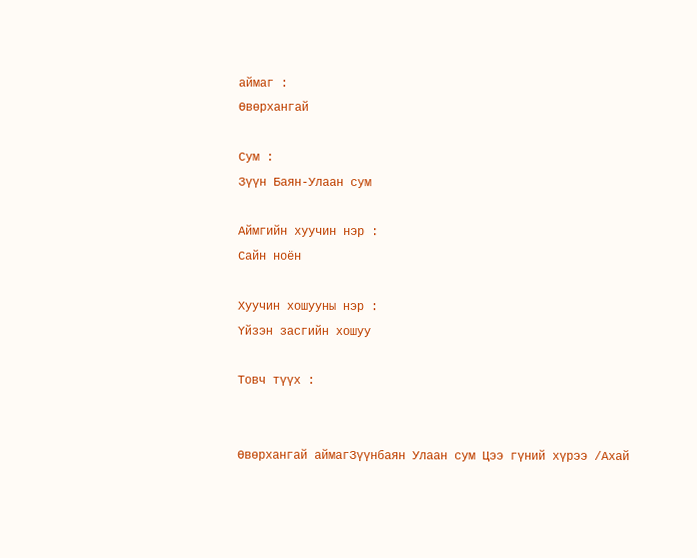аймаг :
Өвөрхангай

Сум :
Зүүн Баян-Улаан сум

Аймгийн хуучин нэр :
Сайн ноён

Хуучин хошууны нэр :
Үйзэн засгийн хошуу

Товч түүх :


Өвөрхангай аймагЗүүнбаян Улаан сум Цээ гүний хүрээ /Ахай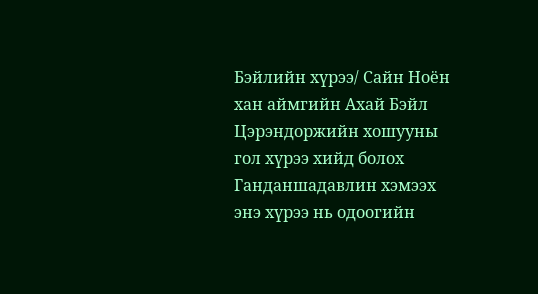Бэйлийн хүрээ/ Сайн Ноён хан аймгийн Ахай Бэйл Цэрэндоржийн хошууны гол хүрээ хийд болох Ганданшадавлин хэмээх энэ хүрээ нь одоогийн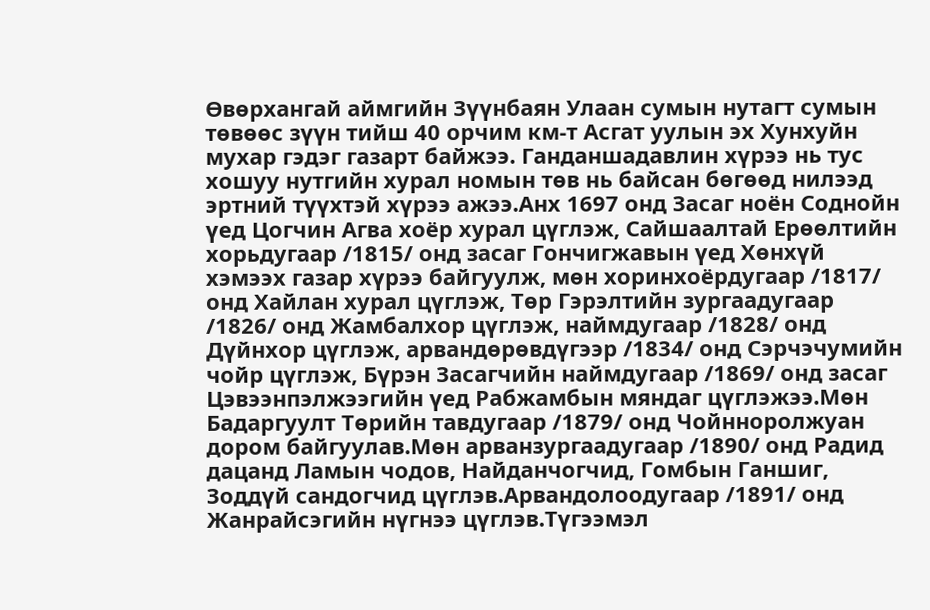Өвөрхангай аймгийн Зүүнбаян Улаан сумын нутагт сумын төвөөс зүүн тийш 40 орчим км-т Асгат уулын эх Хунхуйн мухар гэдэг газарт байжээ. Ганданшадавлин хүрээ нь тус хошуу нутгийн хурал номын төв нь байсан бөгөөд нилээд эртний түүхтэй хүрээ ажээ.Анх 1697 онд Засаг ноён Соднойн үед Цогчин Агва хоёр хурал цүглэж, Сайшаалтай Ерөөлтийн хорьдугаар /1815/ онд засаг Гончигжавын үед Хөнхүй хэмээх газар хүрээ байгуулж, мөн хоринхоёрдугаар /1817/ онд Хайлан хурал цүглэж, Төр Гэрэлтийн зургаадугаар /1826/ онд Жамбалхор цүглэж, наймдугаар /1828/ онд Дүйнхор цүглэж, арвандөрөвдүгээр /1834/ онд Сэрчэчумийн чойр цүглэж, Бүрэн Засагчийн наймдугаар /1869/ онд засаг Цэвээнпэлжээгийн үед Рабжамбын мяндаг цүглэжээ.Мөн Бадаргуулт Төрийн тавдугаар /1879/ онд Чойнноролжуан дором байгуулав.Мөн арванзургаадугаар /1890/ онд Радид дацанд Ламын чодов, Найданчогчид, Гомбын Ганшиг, Зоддүй сандогчид цүглэв.Арвандолоодугаар /1891/ онд Жанрайсэгийн нүгнээ цүглэв.Түгээмэл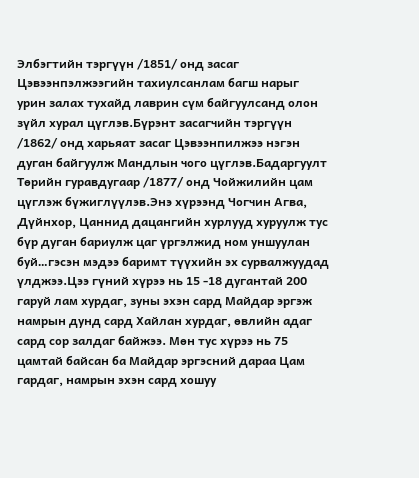Элбэгтийн тэргүүн /1851/ онд засаг Цэвээнпэлжээгийн тахиулсанлам багш нарыг урин залах тухайд лаврин сүм байгуулсанд олон зүйл хурал цүглэв.Бүрэнт засагчийн тэргүүн /1862/ онд харьяат засаг Цэвээнпилжээ нэгэн дуган байгуулж Мандлын чого цүглэв.Бадаргуулт Төрийн гуравдугаар /1877/ онд Чойжилийн цам цүглэж бүжиглүүлэв.Энэ хүрээнд Чогчин Агва, Дүйнхор, Цаннид дацангийн хурлууд хуруулж тус бүр дуган бариулж цаг үргэлжид ном уншуулан буй…гэсэн мэдээ баримт түүхийн эх сурвалжуудад үлджээ.Цээ гүний хүрээ нь 15 -18 дугантай 200 гаруй лам хурдаг, зуны эхэн сард Майдар эргэж намрын дунд сард Хайлан хурдаг, өвлийн адаг сард сор залдаг байжээ. Мөн тус хүрээ нь 75 цамтай байсан ба Майдар эргэсний дараа Цам гардаг, намрын эхэн сард хошуу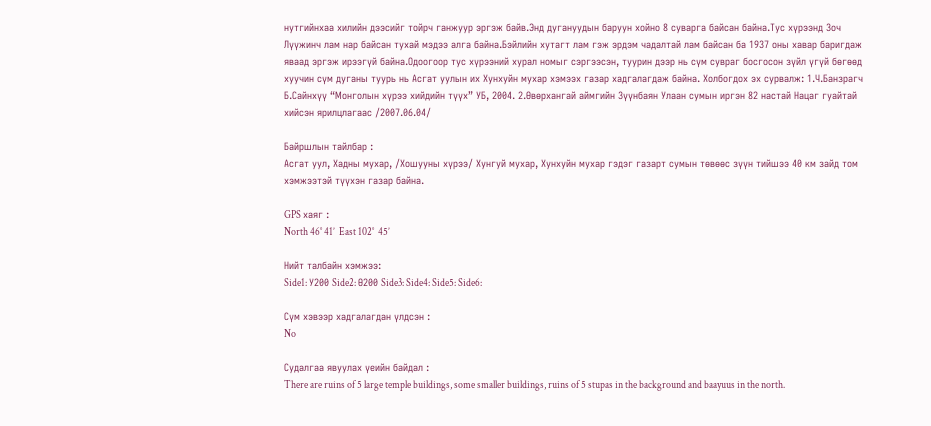нутгийнхаа хилийн дээсийг тойрч ганжуур эргэж байв.Энд дугануудын баруун хойно 8 суварга байсан байна.Тус хүрээнд Зоч Лүүжинч лам нар байсан тухай мэдээ алга байна.Бэйлийн хутагт лам гэж эрдэм чадалтай лам байсан ба 1937 оны хавар баригдаж яваад эргэж ирээгүй байна.Одоогоор тус хүрээний хурал номыг сэргээсэн, туурин дээр нь сүм сувраг босгосон зүйл үгүй бөгөөд хуучин сүм дуганы туурь нь Асгат уулын их Хунхуйн мухар хэмээх газар хадгалагдаж байна. Холбогдох эх сурвалж: 1.Ч.Банзрагч Б.Сайнхүү “Монголын хүрээ хийдийн түүх” УБ, 2004. 2.Өвөрхангай аймгийн Зүүнбаян Улаан сумын иргэн 82 настай Нацаг гуайтай хийсэн ярилцлагаас /2007.06.04/

Байршлын тайлбар :
Асгат уул, Хадны мухар, /Хошууны хүрээ/ Хунгуй мухар, Хунхуйн мухар гэдэг газарт сумын төвөөс зүүн тийшээ 40 км зайд том хэмжээтэй түүхэн газар байна.

GPS хаяг :
North 46° 41’  East 102°  45’

Нийт талбайн хэмжээ:
Side1: У200 Side2: Ө200 Side3: Side4: Side5: Side6:

Сүм хэвээр хадгалагдан үлдсэн :
No

Судалгаа явуулах үеийн байдал :
There are ruins of 5 large temple buildings, some smaller buildings, ruins of 5 stupas in the background and baayuus in the north.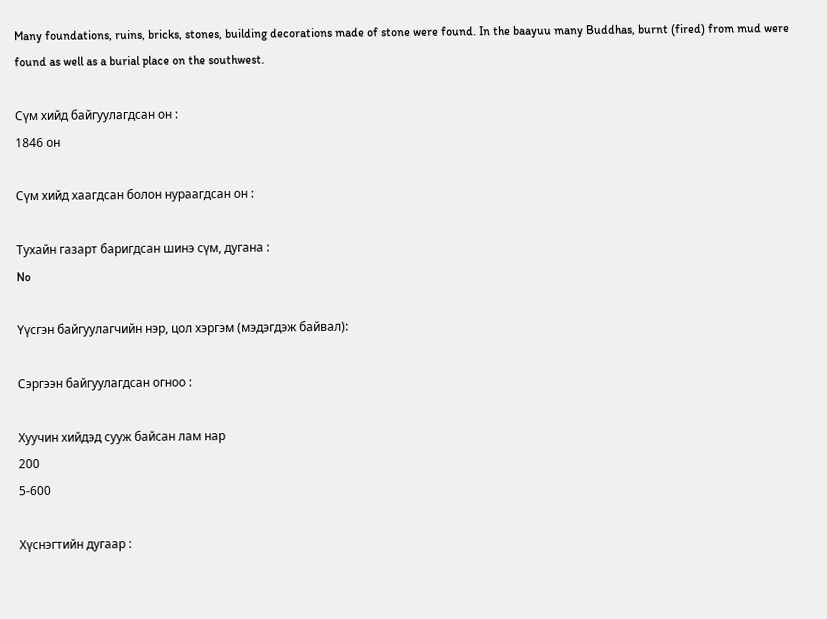Many foundations, ruins, bricks, stones, building decorations made of stone were found. In the baayuu many Buddhas, burnt (fired) from mud were found as well as a burial place on the southwest.

Сүм хийд байгуулагдсан он :
1846 он

Сүм хийд хаагдсан болон нураагдсан он :

Тухайн газарт баригдсан шинэ сүм, дугана :
No

Үүсгэн байгуулагчийн нэр, цол хэргэм (мэдэгдэж байвал):

Сэргээн байгуулагдсан огноо :

Хуучин хийдэд сууж байсан лам нар
200
5-600

Хүснэгтийн дугаар :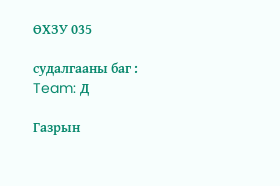ӨХЗУ 035

судалгааны баг :
Team: Д

Газрын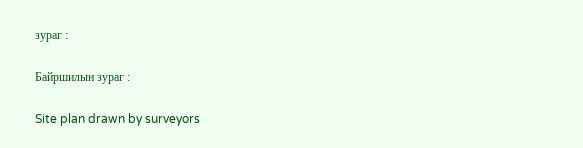зураг :

Байршилын зураг :

Site plan drawn by surveyors